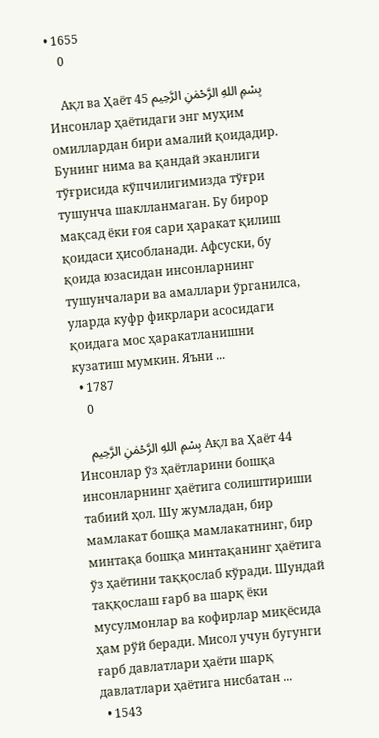• 1655
    0

    Ақл ва Ҳаёт 45 بِسْمِ اللهِ الرَّحْمٰنِ الرَّحِيم Инсонлар ҳаётидаги энг муҳим омиллардан бири амалий қоидадир. Бунинг нима ва қандай эканлиги тўғрисида кўпчилигимизда тўғри тушунча шаклланмаган. Бу бирор мақсад ёки ғоя сари ҳаракат қилиш қоидаси ҳисобланади. Афсуски, бу қоида юзасидан инсонларнинг тушунчалари ва амаллари ўрганилса, уларда куфр фикрлари асосидаги қоидага мос ҳаракатланишни кузатиш мумкин. Яъни ...
  • 1787
    0

    بِسْمِ اللهِ الرَّحْمٰنِ الرَّحِيم Ақл ва Ҳаёт 44 Инсонлар ўз ҳаётларини бошқа инсонларнинг ҳаётига солиштириши табиий ҳол. Шу жумладан, бир мамлакат бошқа мамлакатнинг, бир минтақа бошқа минтақанинг ҳаётига ўз ҳаётини таққослаб кўради. Шундай таққослаш ғарб ва шарқ ёки мусулмонлар ва кофирлар миқёсида ҳам рўй беради. Мисол учун бугунги ғарб давлатлари ҳаёти шарқ давлатлари ҳаётига нисбатан ...
  • 1543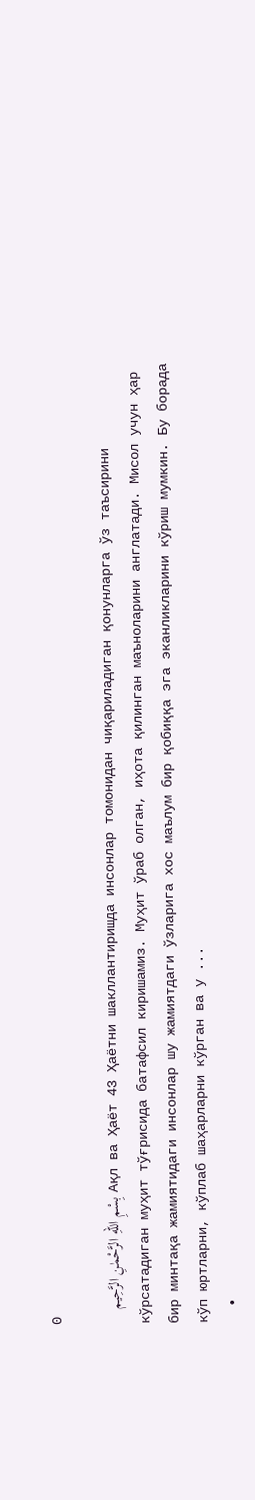0

    بِسْمِ اللهِ الرَّحْمٰنِ الرَّحِيم Ақл ва Ҳаёт 43 Ҳаётни шакллантиришда инсонлар томонидан чиқариладиган қонунларга ўз таъсирини кўрсатадиган муҳит тўғрисида батафсил киришамиз. Муҳит ўраб олган, иҳота қилинган маъноларини англатади. Мисол учун ҳар бир минтақа жамиятидаги инсонлар шу жамиятдаги ўзларига хос маълум бир қобиққа эга эканликларини кўриш мумкин. Бу борада кўп юртларни, кўплаб шаҳарларни кўрган ва у ...
  •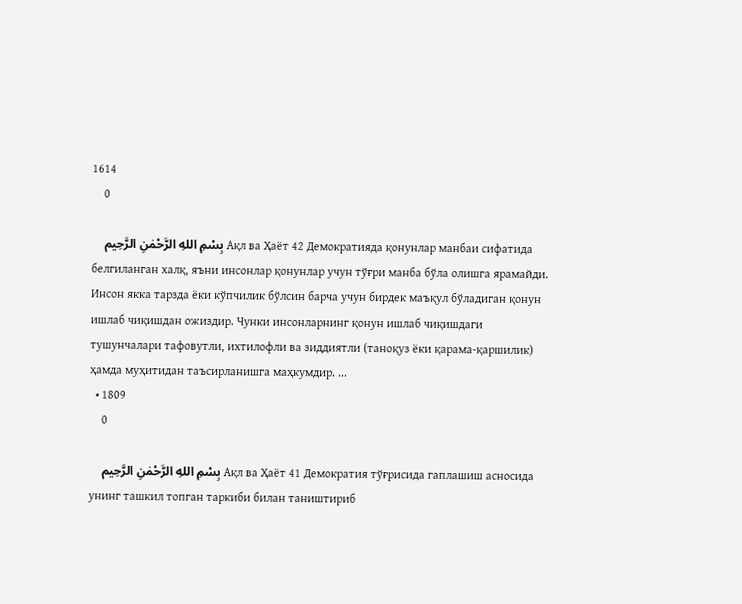1614
    0

    بِسْمِ اللهِ الرَّحْمٰنِ الرَّحِيم Ақл ва Ҳаёт 42 Демократияда қонунлар манбаи сифатида белгиланган халқ, яъни инсонлар қонунлар учун тўғри манба бўла олишга ярамайди. Инсон якка тарзда ёки кўпчилик бўлсин барча учун бирдек маъқул бўладиган қонун ишлаб чиқишдан ожиздир. Чунки инсонларнинг қонун ишлаб чиқишдаги тушунчалари тафовутли, ихтилофли ва зиддиятли (таноқуз ёки қарама-қаршилик) ҳамда муҳитидан таъсирланишга маҳкумдир. ...
  • 1809
    0

    بِسْمِ اللهِ الرَّحْمٰنِ الرَّحِيم Ақл ва Ҳаёт 41 Демократия тўғрисида гаплашиш асносида унинг ташкил топган таркиби билан таништириб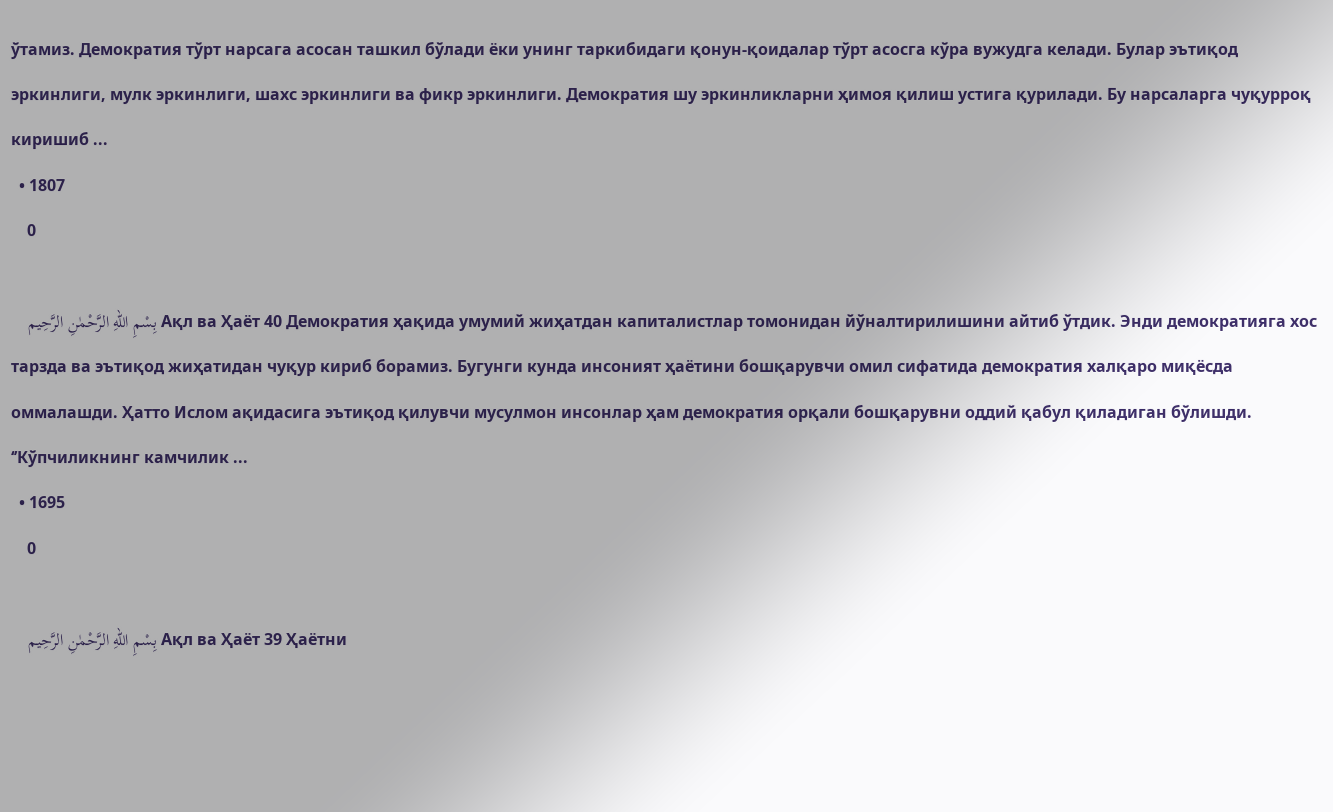ўтамиз. Демократия тўрт нарсага асосан ташкил бўлади ёки унинг таркибидаги қонун-қоидалар тўрт асосга кўра вужудга келади. Булар эътиқод эркинлиги, мулк эркинлиги, шахс эркинлиги ва фикр эркинлиги. Демократия шу эркинликларни ҳимоя қилиш устига қурилади. Бу нарсаларга чуқурроқ киришиб ...
  • 1807
    0

    بِسْمِ اللهِ الرَّحْمٰنِ الرَّحِيم Ақл ва Ҳаёт 40 Демократия ҳақида умумий жиҳатдан капиталистлар томонидан йўналтирилишини айтиб ўтдик. Энди демократияга хос тарзда ва эътиқод жиҳатидан чуқур кириб борамиз. Бугунги кунда инсоният ҳаётини бошқарувчи омил сифатида демократия халқаро миқёсда оммалашди. Ҳатто Ислом ақидасига эътиқод қилувчи мусулмон инсонлар ҳам демократия орқали бошқарувни оддий қабул қиладиган бўлишди. ‘’Кўпчиликнинг камчилик ...
  • 1695
    0

    بِسْمِ اللهِ الرَّحْمٰنِ الرَّحِيم Ақл ва Ҳаёт 39 Ҳаётни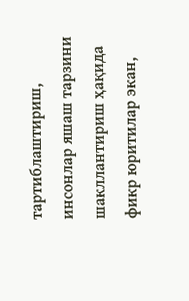тартиблаштириш, инсонлар яшаш тарзини шакллантириш ҳақида фикр юритилар экан,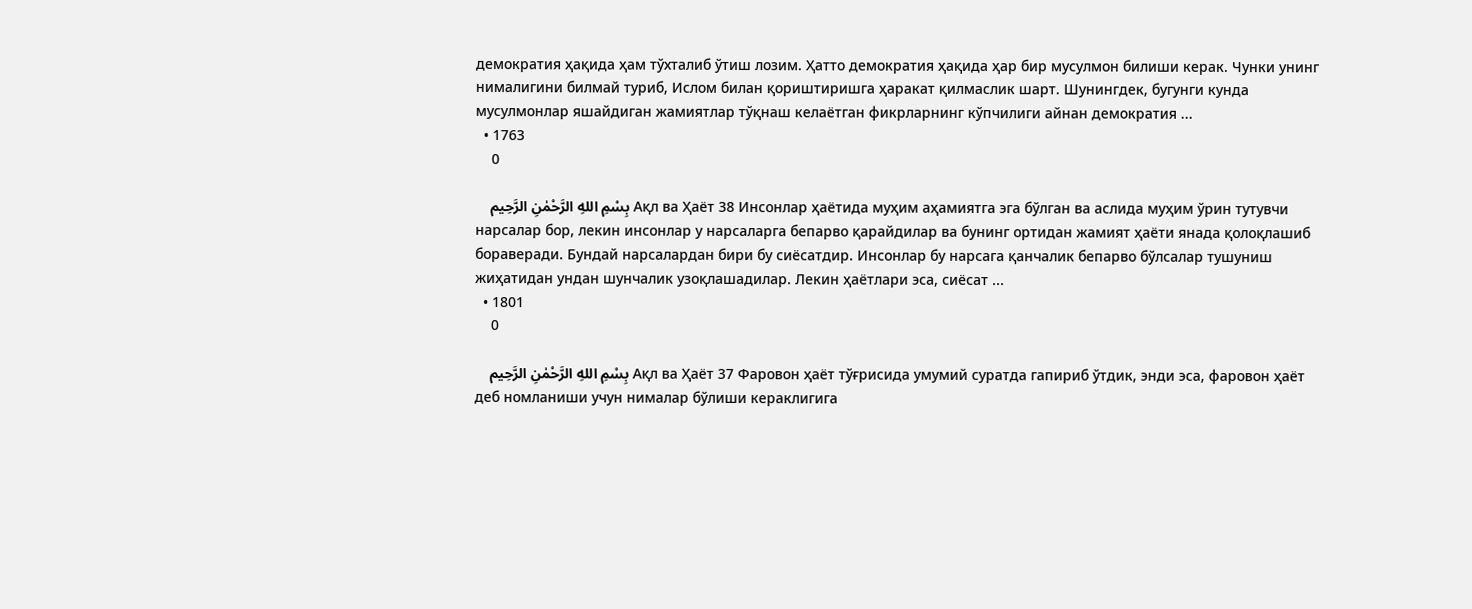демократия ҳақида ҳам тўхталиб ўтиш лозим. Ҳатто демократия ҳақида ҳар бир мусулмон билиши керак. Чунки унинг нималигини билмай туриб, Ислом билан қориштиришга ҳаракат қилмаслик шарт. Шунингдек, бугунги кунда мусулмонлар яшайдиган жамиятлар тўқнаш келаётган фикрларнинг кўпчилиги айнан демократия ...
  • 1763
    0

    بِسْمِ اللهِ الرَّحْمٰنِ الرَّحِيم Ақл ва Ҳаёт 38 Инсонлар ҳаётида муҳим аҳамиятга эга бўлган ва аслида муҳим ўрин тутувчи нарсалар бор, лекин инсонлар у нарсаларга бепарво қарайдилар ва бунинг ортидан жамият ҳаёти янада қолоқлашиб бораверади. Бундай нарсалардан бири бу сиёсатдир. Инсонлар бу нарсага қанчалик бепарво бўлсалар тушуниш жиҳатидан ундан шунчалик узоқлашадилар. Лекин ҳаётлари эса, сиёсат ...
  • 1801
    0

    بِسْمِ اللهِ الرَّحْمٰنِ الرَّحِيم Ақл ва Ҳаёт 37 Фаровон ҳаёт тўғрисида умумий суратда гапириб ўтдик, энди эса, фаровон ҳаёт деб номланиши учун нималар бўлиши кераклигига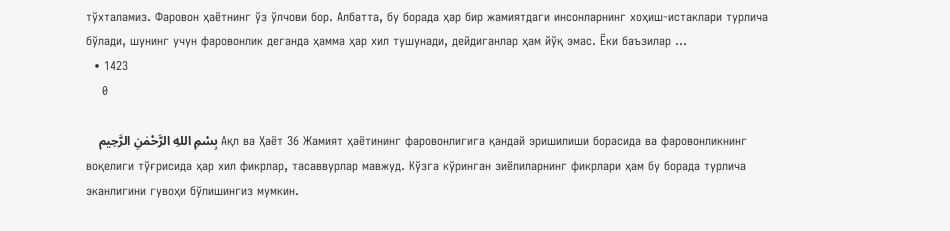тўхталамиз. Фаровон ҳаётнинг ўз ўлчови бор. Албатта, бу борада ҳар бир жамиятдаги инсонларнинг хоҳиш-истаклари турлича бўлади, шунинг учун фаровонлик деганда ҳамма ҳар хил тушунади, дейдиганлар ҳам йўқ эмас. Ёки баъзилар ...
  • 1423
    0

    بِسْمِ اللهِ الرَّحْمٰنِ الرَّحِيم Ақл ва Ҳаёт 36 Жамият ҳаётининг фаровонлигига қандай эришилиши борасида ва фаровонликнинг воқелиги тўғрисида ҳар хил фикрлар, тасаввурлар мавжуд. Кўзга кўринган зиёлиларнинг фикрлари ҳам бу борада турлича эканлигини гувоҳи бўлишингиз мумкин.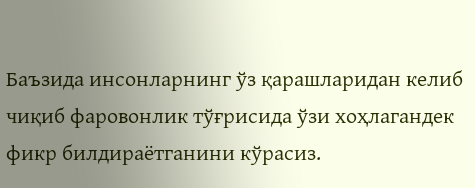Баъзида инсонларнинг ўз қарашларидан келиб чиқиб фаровонлик тўғрисида ўзи хоҳлагандек фикр билдираётганини кўрасиз.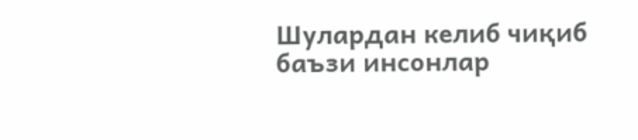Шулардан келиб чиқиб баъзи инсонлар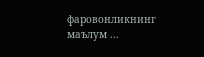фаровонликнинг маълум ...